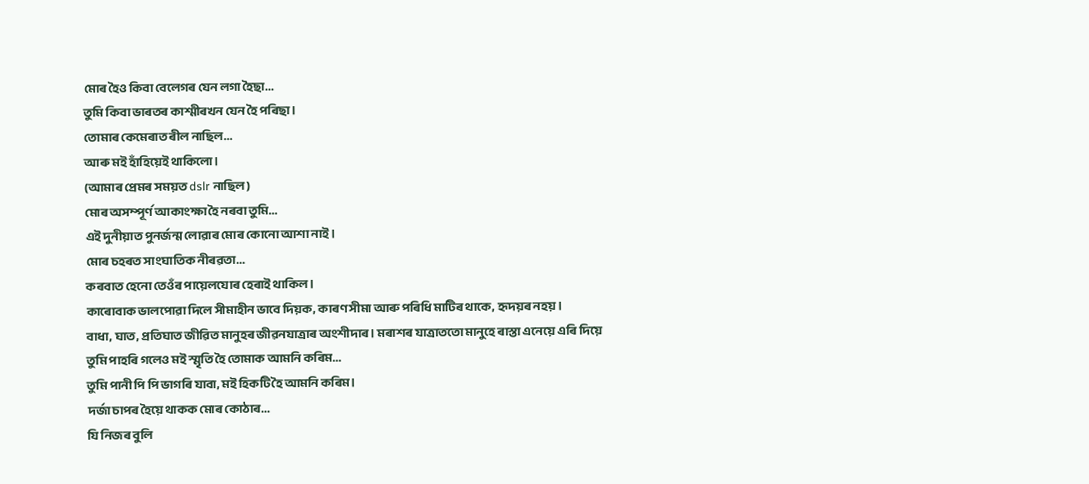মোৰ হৈও কিবা বেলেগৰ যেন লগা হৈছা...
তুমি কিবা ভাৰতৰ কাশ্মীৰখন যেন হৈ পৰিছা।
তোমাৰ কেমেৰাত ৰীল নাছিল...
আৰু মই হাঁহিয়েই থাকিলো।
(আমাৰ প্ৰেমৰ সময়ত dslr নাছিল)
মোৰ অসম্পূৰ্ণ আকাংক্ষা হৈ নৰবা তুমি...
এই দুনীয়াত পুনৰ্জন্ম লোৱাৰ মোৰ কোনো আশা নাই।
মোৰ চহৰত সাংঘাতিক নীৰৱতা...
কৰবাত হেনো তেওঁৰ পায়েলযোৰ হেৰাই থাকিল।
কাৰোবাক ভালপোৱা দিলে সীমাহীন ভাবে দিয়ক, কাৰণ সীমা আৰু পৰিধি মাটিৰ থাকে, হৃদয়ৰ নহয়।
বাধা, ঘাত, প্ৰতিঘাত জীৱিত মানুহৰ জীৱনযাত্ৰাৰ অংশীদাৰ। মৰাশৰ যাত্ৰাততো মানুহে ৰাস্তা এনেয়ে এৰি দিয়ে
তুমি পাহৰি গলেও মই স্মৃতি হৈ তোমাক আমনি কৰিম...
তুমি পানী পি পি ভাগৰি যাবা, মই হিকটি হৈ আমনি কৰিম।
দৰ্জা চাপৰ হৈয়ে থাকক মোৰ কোঠাৰ...
যি নিজৰ বুলি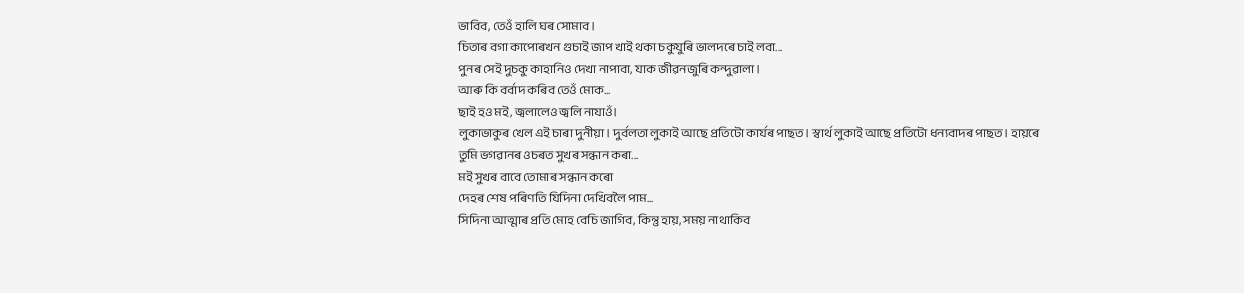ভাবিব, তেওঁ হালি ঘৰ সোমাব।
চিতাৰ বগা কাপোৰখন গুচাই জাপ খাই থকা চকুযুৰি ভালদৰে চাই লবা...
পুনৰ সেই দুচকু কাহানিও দেখা নাপাবা, যাক জীৱনজুৰি কন্দুৱালা।
আৰু কি বৰ্বাদ কৰিব তেওঁ মোক...
ছাই হও মই, জ্বলালেও জ্বলি নাযাওঁ।
লুকাভাকুৰ খেল এই চাৰা দুনীয়া। দুৰ্বলতা লুকাই আছে প্ৰতিটো কাৰ্যৰ পাছত। স্বাৰ্থ লুকাই আছে প্ৰতিটো ধন্যবাদৰ পাছত। হায়ৰে
তুমি ভগৱানৰ ওচৰত সুখৰ সন্ধান কৰা...
মই সুখৰ বাবে তোমাৰ সন্ধান কৰো
দেহৰ শেষ পৰিণতি যিদিনা দেখিবলৈ পাম...
সিদিনা আত্মাৰ প্ৰতি মোহ বেচি জাগিব, কিন্তু হায়, সময় নাথাকিব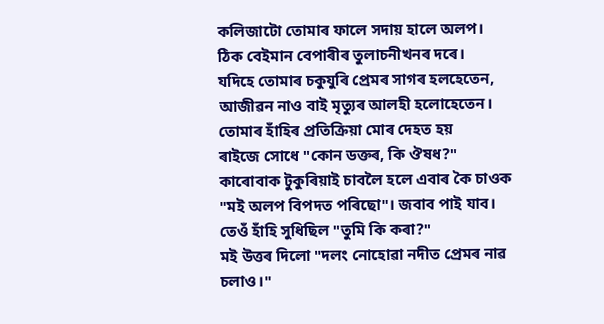কলিজাটো তোমাৰ ফালে সদায় হালে অলপ।
ঠিক বেইমান বেপাৰীৰ তুলাচনীখনৰ দৰে।
যদিহে তোমাৰ চকুযুৰি প্ৰেমৰ সাগৰ হলহেতেন,
আজীৱন নাও বাই মৃত্যুৰ আলহী হলোহেতেন।
তোমাৰ হাঁহিৰ প্ৰতিক্ৰিয়া মোৰ দেহত হয়
ৰাইজে সোধে "কোন ডক্তৰ, কি ঔষধ?"
কাৰোবাক টুকুৰিয়াই চাবলৈ হলে এবাৰ কৈ চাওক "মই অলপ বিপদত পৰিছো"। জবাব পাই যাব।
তেওঁ হাঁহি সুধিছিল "তুমি কি কৰা?"
মই উত্তৰ দিলো "দলং নোহোৱা নদীত প্ৰেমৰ নাৱ চলাও।"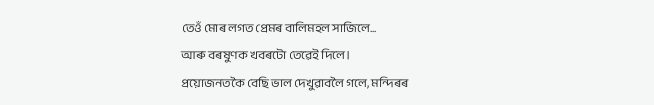তেওঁ মোৰ লগত প্ৰেমৰ বালিমহল সাজিলে...
আৰু বৰষুণক খবৰটো তেৱেই দিলে।
প্ৰয়োজনতকৈ বেছি ভাল দেখুৱাবলৈ গলে, মন্দিৰৰ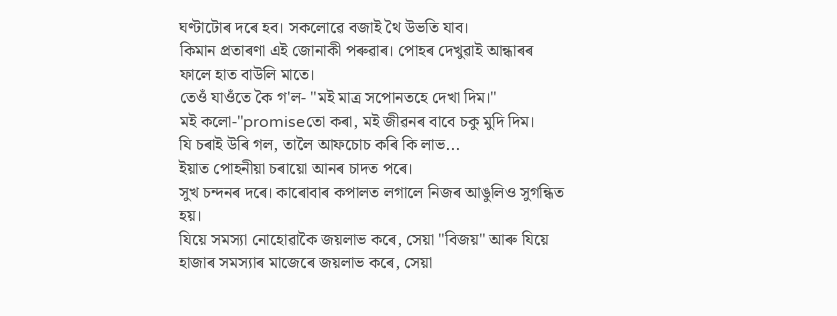ঘণ্টাটোৰ দৰে হব। সকলোৱে বজাই থৈ উভতি যাব।
কিমান প্ৰতাৰণা এই জোনাকী পৰুৱাৰ। পোহৰ দেখুৱাই আন্ধাৰৰ ফালে হাত বাউলি মাতে।
তেওঁ যাওঁতে কৈ গ'ল- "মই মাত্ৰ সপোনতহে দেখা দিম।"
মই কলো-"promiseতো কৰা, মই জীৱনৰ বাবে চকু মুদি দিম।
যি চৰাই উৰি গল, তালৈ আফচোচ কৰি কি লাভ...
ইয়াত পোহনীয়া চৰায়ো আনৰ চাদত পৰে।
সুখ চন্দনৰ দৰে। কাৰোবাৰ কপালত লগালে নিজৰ আঙুলিও সুগন্ধিত হয়।
যিয়ে সমস্যা নোহোৱাকৈ জয়লাভ কৰে, সেয়া "বিজয়" আৰু যিয়ে হাজাৰ সমস্যাৰ মাজেৰে জয়লাভ কৰে, সেয়া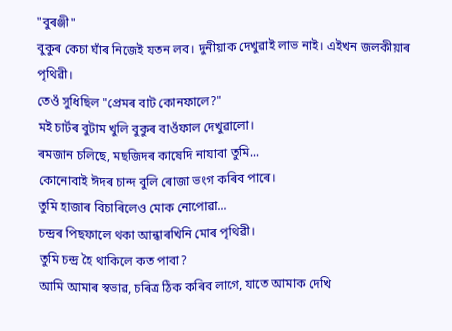"বুৰঞ্জী"
বুকুৰ কেচা ঘাঁৰ নিজেই যতন লব। দুনীয়াক দেখুৱাই লাভ নাই। এইখন জলকীয়াৰ পৃথিৱী।
তেওঁ সুধিছিল "প্ৰেমৰ বাট কোনফালে?"
মই চাৰ্টৰ বুটাম খুলি বুকুৰ বাওঁফাল দেখুৱালো।
ৰমজান চলিছে, মছজিদৰ কাষেদি নাযাবা তুমি...
কোনোবাই ঈদৰ চান্দ বুলি ৰোজা ভংগ কৰিব পাৰে।
তুমি হাজাৰ বিচাৰিলেও মোক নোপোৱা...
চন্দ্ৰৰ পিছফালে থকা আন্ধাৰখিনি মোৰ পৃথিৱী।
তুমি চন্দ্ৰ হৈ থাকিলে কত পাবা?
আমি আমাৰ স্বভাৱ, চৰিত্ৰ ঠিক কৰিব লাগে, যাতে আমাক দেখি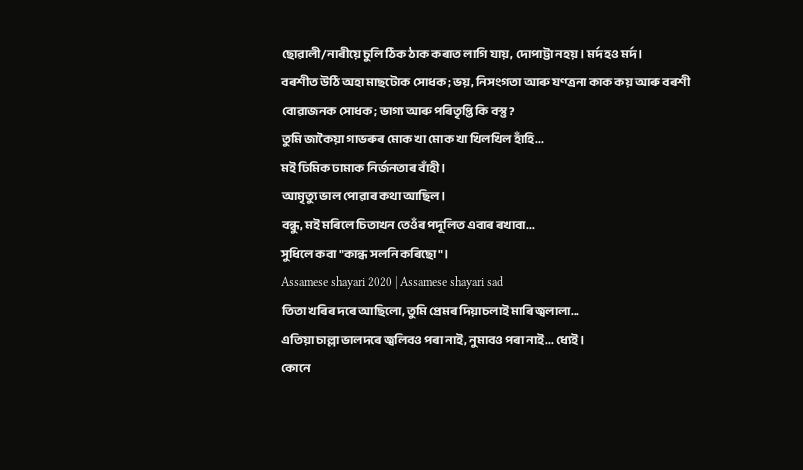ছোৱালী/নাৰীয়ে চুলি ঠিক ঠাক কৰাত লাগি যায়, দোপাট্টা নহয়। মৰ্দ হও মৰ্দ।
বৰশীত উঠি অহা মাছটোক সোধক; ভয়, নিসংগতা আৰু যণ্ত্ৰনা কাক কয় আৰু বৰশী বোৱাজনক সোধক; ভাগ্য আৰু পৰিতৃপ্তি কি বস্তু?
তুমি জাকৈয়া গাভৰুৰ মোক খা মোক খা খিলখিল হাঁহি...
মই ঢিমিক ঢামাক নিৰ্জনতাৰ বাঁহী।
আমৃত্যু ভাল পোৱাৰ কথা আছিল।
বন্ধু, মই মৰিলে চিতাখন তেওঁৰ পদূলিত এবাৰ ৰখাবা...
সুধিলে কবা "কান্ধ সলনি কৰিছো"।
Assamese shayari 2020 | Assamese shayari sad
তিতা খৰিৰ দৰে আছিলো, তুমি প্ৰেমৰ দিয়াচলাই মাৰি জ্বলালা...
এতিয়া চাল্লা ভালদৰে জ্বলিবও পৰা নাই, নুমাবও পৰা নাই... ধ্যেই।
কোনে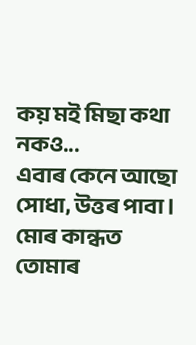কয় মই মিছা কথা নকও...
এবাৰ কেনে আছো সোধা, উত্তৰ পাবা।
মোৰ কান্ধত তোমাৰ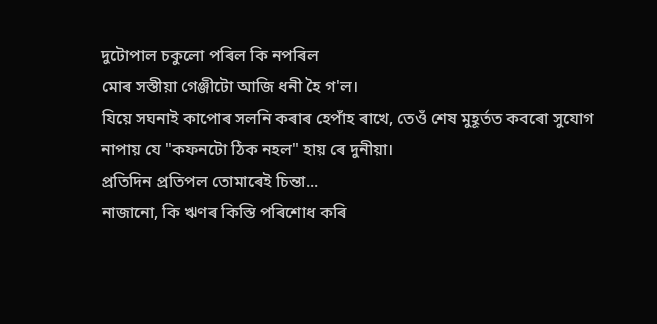দুটোপাল চকুলো পৰিল কি নপৰিল
মোৰ সস্তীয়া গেঞ্জীটো আজি ধনী হৈ গ'ল।
যিয়ে সঘনাই কাপোৰ সলনি কৰাৰ হেপাঁহ ৰাখে, তেওঁ শেষ মুহূৰ্তত কবৰো সুযোগ নাপায় যে "কফনটো ঠিক নহল" হায় ৰে দুনীয়া।
প্ৰতিদিন প্ৰতিপল তোমাৰেই চিন্তা...
নাজানো, কি ঋণৰ কিস্তি পৰিশোধ কৰি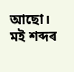আছো।
মই শব্দৰ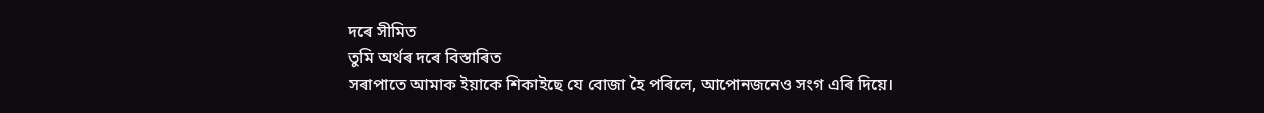দৰে সীমিত
তুমি অৰ্থৰ দৰে বিস্তাৰিত
সৰাপাতে আমাক ইয়াকে শিকাইছে যে বোজা হৈ পৰিলে, আপোনজনেও সংগ এৰি দিয়ে।